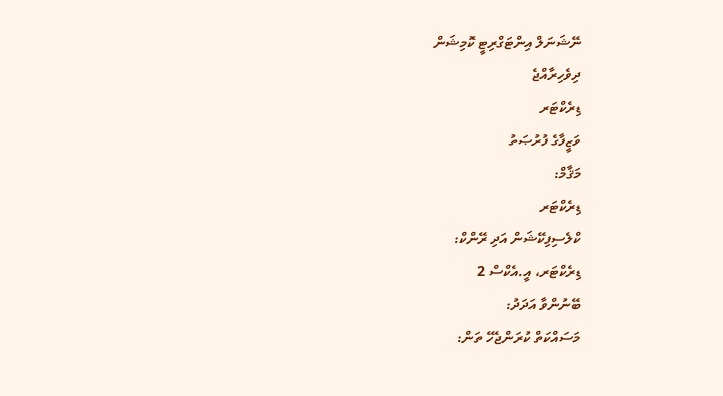ނޭޝަނަލް އިންޓަގްރިޓީ ކޮމިޝަން
ދިވެހިރާއްޖެ
ޑިރެކްޓަރ
ވަޒީފާގެ ފުރުޞަތު
މަޤާމް:
ޑިރެކްޓަރ
ކްލެސިފިކޭޝަން އަދި ރޭންކް:
ޑިރެކްޓަރ، އީ.އެކްސް 2
ބޭނުންވާ އަދަދު:
މަސައްކަތް ކުރަންޖެހޭ ތަން: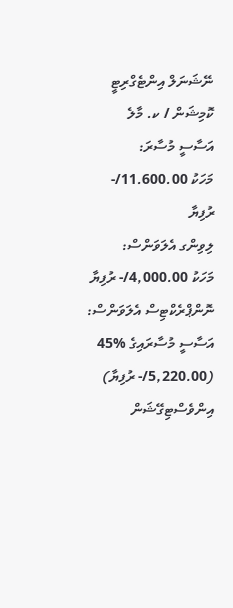ނޭޝަނަލް އިންޓެގްރިޓީ ކޮމިޝަން / ކ. މާލެ
އަސާސީ މުސާރަ:
މަހަކު 11.600.00/- ރުފިޔާ
ލިވިންގ އެލަވަންސް:
މަހަކު 4,000.00/- ރުފިޔާ
ނޮންޕްރެކްޓިސް އެލަވަންސް:
އަސާސީ މުސާރައިގެ %45 (5,220.00/- ރުފިޔާ)
އިންވެސްޓިގޭޝަން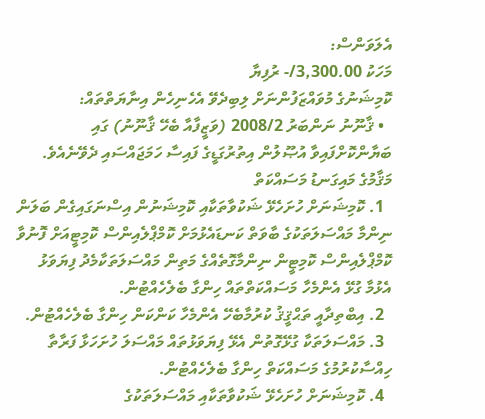އެލަވަންސް:
މަހަކު 3,300.00/- ރުފިޔާ
ކޮމިޝަނުގެ މުވައްޒަފުންނަށް ލިބިދެވޭ އެހެނިހެން އިނާޔަތްތައް:
  • ޤާނޫނު ނަންބަރު 2008/2 (ވަޒީފާއާ ބެހޭ ޤާނޫނު) ގައި ބަޔާންކޮށްފައިވާ އުޞޫލުން އިތުރުގަޑީގެ ފައިސާ ހަމަޖައްސައި ދެވޭނެއެވެ.
މަޤާމުގެ މައިގަނޑު މަސައްކަތް
  1. ކޮމިޝަނަށް ހުށަހެޅޭ ޝަކުވާތަކާއި ކޮމިޝަނުން އިސްނަގައިގެން ބަލަން ނިންމާ މައްސަލަތަކުގެ ބާވަތް ކަނޑައެޅުމަށް ކޮމްޕްލެއިންސް ކޮމިޓީއަށް ފޮނުވާ ކޮމްޕްލެއިންސް ކޮމިޓީން ނިންމާގޮތެއްގެ މަތިން މައްސަލަތަކާމެދު ފިޔަވަޅު އެޅުމާ ގުޅޭ އެންމެހާ މަސައްކަތްތައް ހިންގާ ބެލެހެއްޓުން.
  2. އިބްތިދާއީ ތަޙްޤީޤު ކުރުމާބެހޭ އެންމެހާ ކަންކަން ހިންގާ ބެލެހެއްޓުން.
  3. މައްސަލަތަކާ ގުޅޭގޮތުން އެޅޭ ފިޔަވަޅުތައް މައްސަލަ ހުށަހަޅާ ފަރާތާ ހިއްސާކުރުމުގެ މަސައްކަތް ހިންގާ ބެލެހެއްޓުން.
  4. ކޮމިޝަނަށް ހުށަހެޅޭ ޝަކުވާތަކާއި މައްސަލަތަކުގެ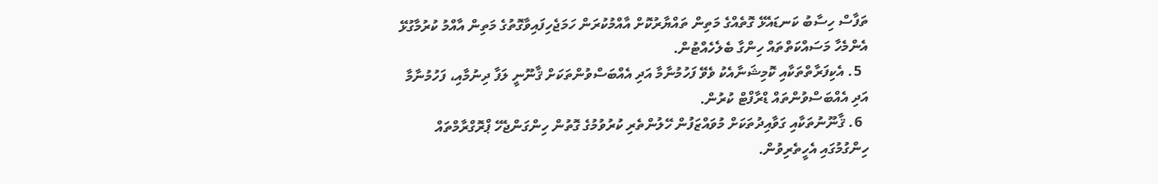ތަފާސް ހިސާބު ކަނޑައެޅޭ ގޮތެއްގެ މަތިން ތައްޔާރުކޮށް އާއްމުކުރަން ހަމަޖެހިފައިވާގޮތުގެ މަތިން އާއްމު ކުރުމާގުޅޭ އެންމެހާ މަސައްކަތްތައް ހިންގާ ބެލެހެއްޓުން.
  5. އެކިފަރާތްތަކާއި ކޮމިޝަނާއެކު ވެވޭ ފަހުމުނާމާ އަދި އެއްބަސްވުންތަކަށް ޤާނޫނީ ލަފާ ދިނުމާއި، ފަހުމުނާމާ އަދި އެއްބަސްވުންތައް ޑްރާފްޓް ކުރުން.
  6. ޤާނޫނުތަކާއި ގަވާއިދުތަކަށް މުވައްޒަފުން ހޭލުންތެރި ކުރުވުމުގެ ގޮތުން ހިންގަންޖެހޭ ޕްރޮގްރާމްތައް ހިންގުމުގައި އެހީތެރިވުން.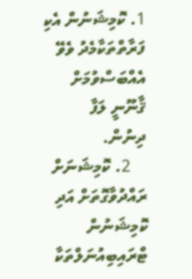1. ކޮމިޝަނުން އެކި ފަރާތްތަކާމެދު ވެވޭ އެއްބަސްވުމަށް ޤާނޫނީ ލަފާ ދިނުން.
    2. ކޮމިޝަނަށް ރައްދުވާގޮތަށް އަދި ކޮމިޝަނުން ޓްރައިބިއުނަލްތަކާ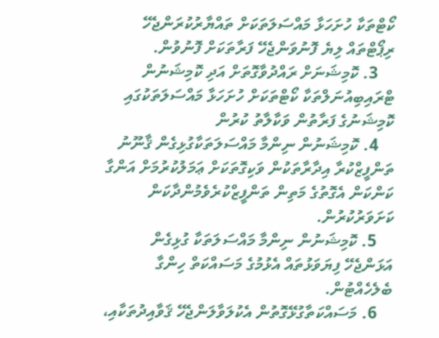ކޯޓްތަކާ ހުށަހަޅާ މައްސަލަތަކަށް ތައްޔާރުކުރަންޖެހޭ ރިޕޯޓްތައް ލިޔެ ފޮނުވަންޖެހޭ ފަރާތަކަށް ފޮނުވުން.
    3. ކޮމިޝަނަށް ރައްދުވާގޮތަށް އަދި ކޮމިޝަނުން ޓްރައިބިއުނަލްތަކާ ކޯޓްތަކަށް ހުށަހަޅާ މައްސަލަތަކުގައި ކޮމިޝަނުގެ ފަރާތުން ވަކާލާތު ކުރުން
    4. ކޮމިޝަނުން ނިންމާ މައްސަލަތަކާގުޅިގެން ޤާނޫނު ތަންފީޒްކުރާ އިދާރާތަކުން ވަކިގޮތަކަށް ޢަމަލުކުރުމަށް އަންގާ ކަންކަން އެގޮތުގެ މަތިން ތަންފީޒްކުރެވެމުންދާކަން ކަށަވަރުކުރުން.
    5. ކޮމިޝަނުން ނިންމާ މައްސަލަތަކާ ގުޅިގެން އަޅަންޖެހޭ ފިޔަވަޅުތައް އެޅުމުގެ މަސައްކަތް ހިންގާ ބެލެހެއްޓުން.
    6. މަސައްކަތާގުޅޭގޮތުން އެކުލަވާލަންޖެހޭ ޤަވާއިދުތަކާއި،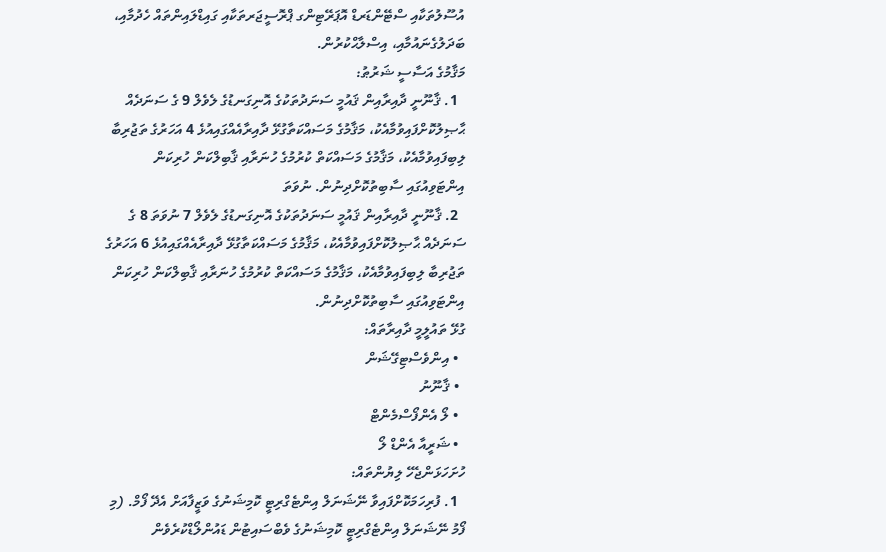އުސޫލުތަކާއި ސްޓޭންޑަރޑް އޮޕަރޭޓިންގ ޕްރޮސީޖަރތަކާއި ގައިޑްލައިންތައް ހެދުމާއި، ބަދަލުގެނައުމާއި، އިސްލާޙްކުރުން.
މަޤާމުގެ އަސާސީ ޝަރުޠު:
  1. ޤާނޫނީ ދާއިރާއިން ޤައުމީ ސަނަދުތަކުގެ އޮނިގަނޑުގެ ލެވެލް 9 ގެ ސަނަދެއް ޙާޞިލުކޮށްފައިވުމާއެކު، މަޤާމުގެ މަސައްކަތާގުޅޭ ދާއިރާއެއްގައިއުޅެ 4 އަހަރުގެ ތަޖުރިބާ ލިބިފައިވުމާއެކު، މަޤާމުގެ މަސައްކަތް ކުރުމުގެ ހުނަރާއި ޤާބިލްކަން ހުރިކަން އިންޓަވިއުގައި ސާބިތުކޮށްދިނުން. ނުވަތަ
  2. ޤާނޫނީ ދާއިރާއިން ޤައުމީ ސަނަދުތަކުގެ އޮނިގަނޑުގެ ލެވެލް 7 ނުވަތަ 8 ގެ ސަނަދެއް ޙާޞިލުކޮށްފައިވުމާއެކު، މަޤާމުގެ މަސައްކަތާގުޅޭ ދާއިރާއެއްގައިއުޅެ 6 އަހަރުގެ ތަޖުރިބާ ލިބިފައިވުމާއެކު، މަޤާމުގެ މަސައްކަތް ކުރުމުގެ ހުނަރާއި ޤާބިލްކަން ހުރިކަން އިންޓަވިއުގައި ސާބިތުކޮށްދިނުން.
ގުޅޭ ތައުލީމީ ދާއިރާތައް:
  • އިންވެސްޓިގޭޝަން
  • ޤާނޫނު
  • ލޯ އެންފޯސްމެންޓް
  • ޝަރީއާ އެންޑް ލޯ
ހުށަހަޅަންޖެހޭ ލިޔުންތައް:
  1. ފުރިހަމަކޮށްފައިވާ ނޭޝަނަލް އިންޓެގްރިޓީ ކޮމިޝަނުގެ ވަޒީފާއަށް އެދޭ ފޯމް. (މި ފޯމު ނޭޝަނަލް އިންޓެގްރިޓީ ކޮމިޝަނުގެ ވެބްސައިޓުން ޑައުންލޯޑްކުރެވެން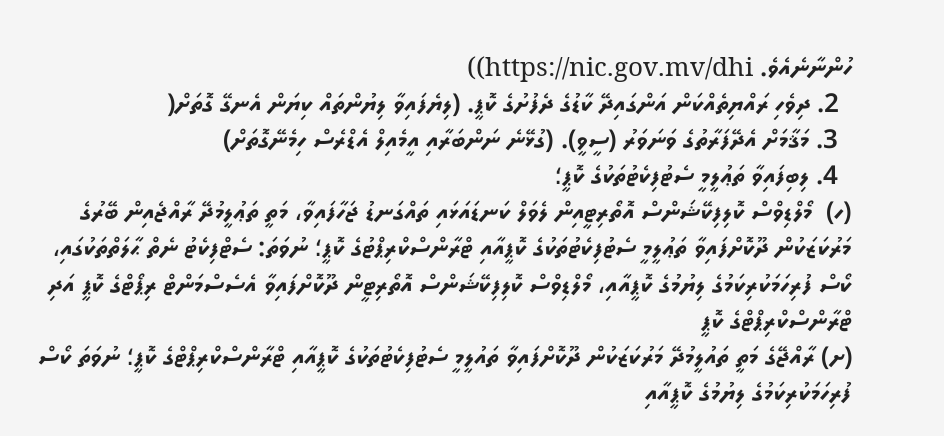ހުންނާނެއެވެ. https://nic.gov.mv/dhi))
  2. ދިވެހި ރައްޔިތެއްކަން އަންގައިދޭ ކާޑުގެ ދެފުށުގެ ކޮޕީ. (ލިޔެފައިވާ ލިޔުންތައް ކިޔަން އެނގޭ ގޮތަށް(
  3. މަޤާމަށް އެދޭފަރާތުގެ ވަނަވަރު (ސީވީ). (ގުޅޭނެ ނަންބަރާއި އީމެއިލް އެޑްރެސް ހިމެނޭގޮތަށް)
  4. ލިބިފައިވާ ތަޢުލީމީ ސެޓުފިކެޓުތަކުގެ ކޮޕީ؛
(ހ)  މޯލްޑިވްސް ކޮލިފިކޭޝަންސް އޮތޯރިޓީއިން ލެވަލް ކަނޑައަޅައި ތައްގަނޑު ޖަހާފައިވާ، މަތީ ތަޢުލީމުދޭ ރާއްޖެއިން ބޭރުގެ މަރުކަޒަކުން ދޫކޮށްފައިވާ ތަޢުލީމީ ސެޓުފިކެޓުތަކުގެ ކޮޕީއާއި ޓްރާންސްކްރިޕްޓުގެ ކޮޕީ؛ ނުވަތަ: ސެޓްފިކެޓު ނެތް ޙާލަތްތަކުގައި، ކޯސް ފުރިހަމަކުރިކަމުގެ ލިޔުމުގެ ކޮޕީއާއި، މޯލްޑިވްސް ކޮލިފިކޭޝަންސް އޮތޯރިޓީން ދޫކޮށްފައިވާ އެސެސްމަންޓް ރިޕޯޓްގެ ކޮޕީ އަދި ޓްރާންސްކްރިޕްޓްގެ ކޮޕީ
(ށ) ރާއްޖޭގެ މަތީ ތައުލީމުދޭ މަރުކަޒަކުން ދޫކޮށްފައިވާ ތައުލީމީ ސެޓުފިކެޓުތަކުގެ ކޮޕީއާއި ޓްރާންސްކްރިޕްޓްގެ ކޮޕީ؛ ނުވަތަ ކޯސް ފުރިހަމަކުރިކަމުގެ ލިޔުމުގެ ކޮޕީއާއި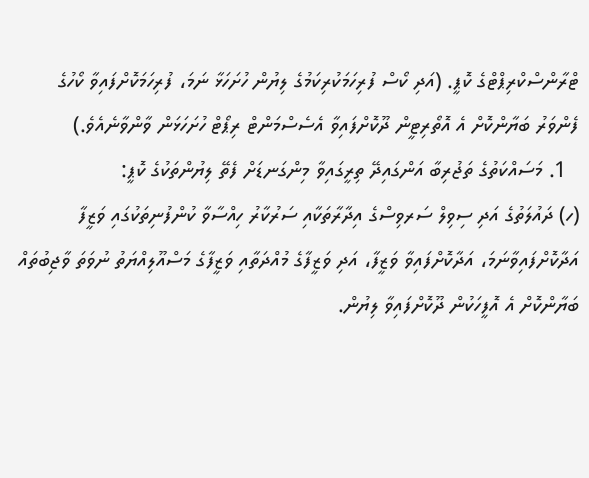ޓްރާންސްކްރިޕްޓްގެ ކޮޕީ. (އަދި ކޯސް ފުރިހަމަކުރިކަމުގެ ލިޔުން ހުށަހަޅާ ނަމަ، ފުރިހަމަކޮށްފައިވާ ކޯހުގެ ފެންވަރު ބަޔާންކޮށް އެ އޮތޯރިޓީން ދޫކޮށްފައިވާ އެސެސްމަންޓް ރިޕޯޓް ހުށަހަޅަން ވާންވާނެއެވެ.)
  1. މަސައްކަތުގެ ތަޖުރިބާ އަންގައިދޭ ތިރީގައިވާ މިންގަނޑަށް ފެތޭ ލިޔުންތަކުގެ ކޮޕީ:
(ހ) ދައުލަތުގެ އަދި ސިވިލް ސަރވިސްގެ އިދާރާތަކާއި ސަރުކާރު ހިއްސާވާ ކުންފުނިތަކުގައި ވަޒީފާ އަދާކޮށްފައިވާނަމަ، އަދާކޮށްފައިވާ ވަޒީފާ، އަދި ވަޒީފާގެ މުއްދަތާއި ވަޒީފާގެ މަސްއޫލިއްޔަތު ނުވަތަ ވާޖިބުތައް ބަޔާންކޮށް އެ އޮފީހަކުން ދޫކޮށްފައިވާ ލިޔުން.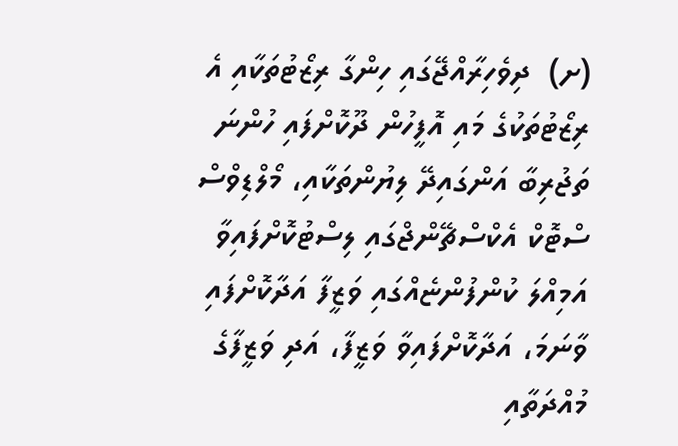(ށ)  ދިވެހިރާއްޖޭގައި ހިންގާ ރިޒޯޓުތަކާއި އެ ރިޒޯޓުތަކުގެ މައި އޮފީހުން ދޫކޮށްފައި ހުންނަ ތަޖުރިބާ އަންގައިދޭ ލިޔުންތަކާއި، މޯލްޑިވްސް ސްޓޮކް އެކްސްޗޭންޖްގައި ލިސްޓުކޮށްފައިވާ އަމިއްލަ ކުންފުންޏެއްގައި ވަޒީފާ އަދާކޮށްފައި ވާނަމަ، އަދާކޮށްފައިވާ ވަޒީފާ، އަދި ވަޒީފާގެ މުއްދަތާއި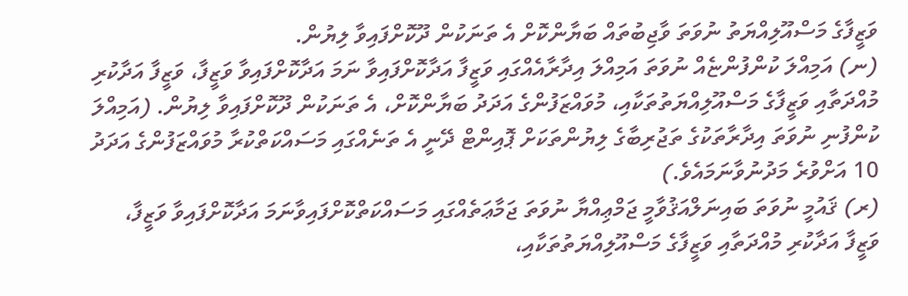ވަޒީފާގެ މަސްއޫލިއްޔަތު ނުވަތަ ވާޖިބުތައް ބަޔާންކޮށް އެ ތަނަކުން ދޫކޮށްފައިވާ ލިޔުން.
(ނ) އަމިއްލަ ކުންފުންޏެއް ނުވަތަ އަމިއްލަ އިދާރާއެއްގައި ވަޒީފާ އަދާކޮށްފައިވާ ނަމަ އަދާކޮށްފައިވާ ވަޒީފާ، ވަޒީފާ އަދާކުރި މުއްދަތާއި ވަޒީފާގެ މަސްއޫލިއްޔަތުތަކާއި، މުވައްޒަފުންގެ އަދަދު ބަޔާންކޮށް، އެ ތަނަކުން ދޫކޮށްފައިވާ ލިޔުން. (އަމިއްލަ ކުންފުނި ނުވަތަ އިދާރާތަކުގެ ތަޖުރިބާގެ ލިޔުންތަކަށް ޕޮއިންޓް ދޭނީ އެ ތަނެއްގައި މަސައްކަތްކުރާ މުވައްޒަފުންގެ އަދަދު 10 އަށްވުރެ މަދުނުވާނަމައެވެ.)
(ރ) ޤައުމީ ނުވަތަ ބައިނަލްއަޤުވާމީ ޖަމްޢިއްޔާ ނުވަތަ ޖަމާޢަތެއްގައި މަސައްކަތްކޮށްފައިވާނަމަ އަދާކޮށްފައިވާ ވަޒީފާ، ވަޒީފާ އަދާކުރި މުއްދަތާއި ވަޒީފާގެ މަސްއޫލިއްޔަތުތަކާއި،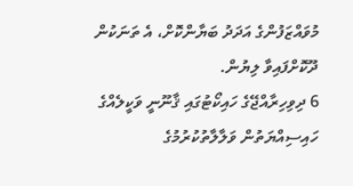މުވައްޒަފުންގެ އަދަދު ބަޔާންކޮށް، އެ ތަނަކުން ދޫކޮށްފައިވާ ލިޔުން.
6 ދިވިހިރާއްޖޭގެ ހައިކޯޓުގައި ޤާނޫނީ ވަކީލެއްގެ ހައިސިއްޔަތުން ވަލާލާތުކުރުމުގެ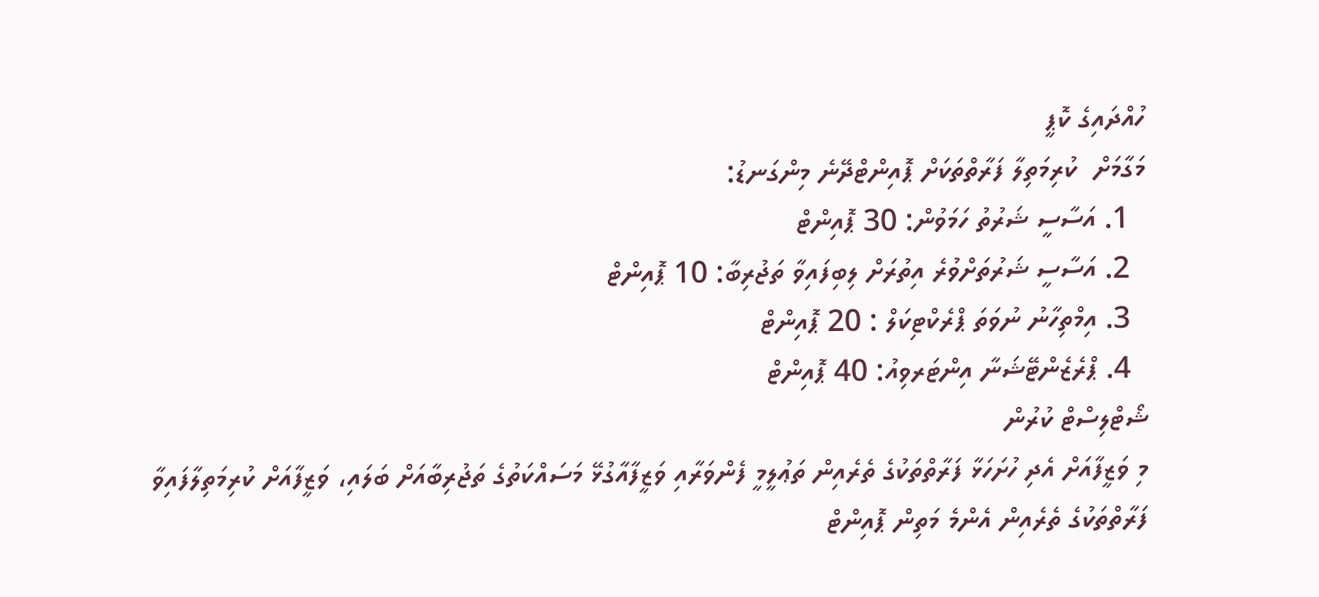ހުއްދައިގެ ކޮޕީ
މަގާމަށް  ކުރިމަތިލާ ފަރާތްތަކަށް ޕޮއިންޓްދޭނެ މިންގަނޑު:
  1. އަސާސީ ޝަރުތު ހަމަވުން: 30 ޕޮއިންޓް
  2. އަސާސީ ޝަރުތަށްވުރެ އިތުރަށް ލިބިފައިވާ ތަޖުރިބާ: 10 ޕޮއިންޓް
  3. އިމްތިހާނު ނުވަތަ ޕްރެކްޓިކަލް : 20 ޕޮއިންޓް
  4. ޕްރެޒެންޓޭޝަނާ އިންޓަރވިއު: 40 ޕޮއިންޓް
ޝޯޓްލިސްޓް ކުރުން
މި ވަޒީފާއަށް އެދި ހުށަހަޅާ ފަރާތްތަކުގެ ތެރެއިން ތަޢުލީމީ ފެންވަރާއި ވަޒީފާއާގުޅޭ މަސައްކަތުގެ ތަޖުރިބާއަށް ބަލައި، ވަޒީފާއަށް ކުރިމަތިލާފައިވާ ފަރާތްތަކުގެ ތެރެއިން އެންމެ މަތިން ޕޮއިންޓް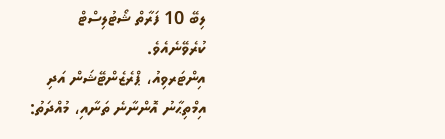ލިބޭ 10 ފަރާތް ޝޯޓުލިސްޓް ކުރެވޭނެއެވެ.
އިންޓަރވިއު، ޕްރެޒެންޓޭޝަން އަދި އިމްތިޙާނު އޮންނާނެ ތަނާއި، މުއްދަތު: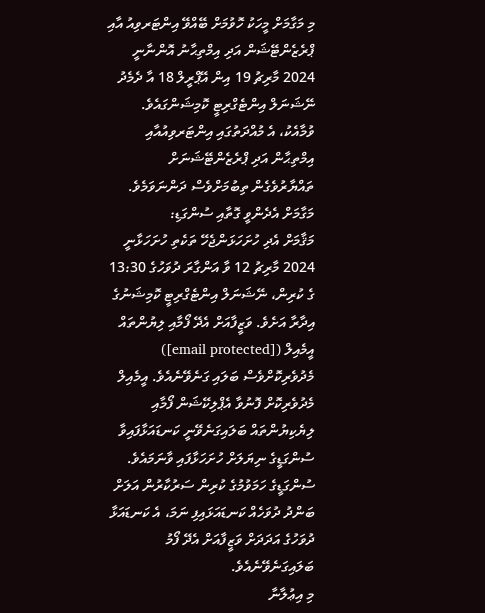މި މަގާމަށް މީހަކު ހޮވުމަށް ބޭއްވޭ އިންޓަރވިއު އާއި ޕްރެޒެންޓޭޝަން އަދި އިމްތިޙާނު އޮންނާނީ 2024 މާރިޗު 19 އިން އޭޕްރީލް 18 އާ ދެމެދު ނޭޝަނަލް އިންޓެގްރިޓީ ކޮމިޝަންގައެވެ. ވުމާއެކު، އެ މުއްދަތުގައި އިންޓަރވިއުއާއި އިމްތިޙާން އަދި ޕްރެޒެންޓޭޝަނަށް ތައްޔާރުވެގެން ތިބުމަށްވެސް ދަންނަވަމެވެ.
މަގާމަށް އެދެންވީ ގޮތާއި ސުންގަޑި:
މަޤާމަށް އެދި ހުށަހަޅަންޖެހޭ ތަކެތި ހުށަހަޅާނީ 2024 މާރިޗު 12 ވާ އަންގާރަ ދުވަހުގެ 13:30 ގެ ކުރިން، ނޭޝަނަލް އިންޓެގްރިޓީ ކޮމިޝަނުގެ އިދާރާ އަށެވެ. ވަޒީފާއަށް އެދޭ ފޯމާއި ލިޔުންތައް އީމެއިލް ([email protected]) މެދުވެރިކޮށްވެސް ބަލައި ގަނެވޭނެއެވެ. އީމެއިލް މެދުވެރިކޮށް ފޮނުވާ އެޕްލިކޭޝަން ފޯމާއި ލިޔެކިޔުންތައް ބަލައިގަނެވޭނީ ކަނޑައަޅާފައިވާ ސުންގަޑީގެ ނިޔަލަށް ހުށަހަޅާފައި ވާނަމައެވެ.  ސުންގަޑީގެ ހަމަވުމުގެ ކުރިން ސަރުކާރުން އަލަށް ބަންދު ދުވަހެއް ކަނޑައަޅައިފި ނަމަ، އެ ކަނޑައަޅާ ދުވަހުގެ އަދަދަށް ވަޒީފާއަށް އެދޭ ފޯމު ބަލައިގަނެވޭނެއެވެ.
މި އިޢުލާނާ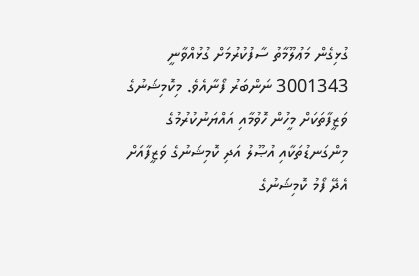ގުޅިގެން މަޢުލޫމާތު ސާފުކުރުމަށް ގުޅުއްވާނީ 3001343 ނަންބަރު ފޯނާއެވެ. މިކޮމިޝަނުގެ ވަޒީފާތަކަށް މީހުން ހޮވުމާއި އައްޔަނުކުރުމުގެ މިންގަނޑުތަކާއި އުޞޫލު އަދި ކޮމިޝަނުގެ ވަޒީފާއަށް އެދޭ ފޯމު ކޮމިޝަނުގެ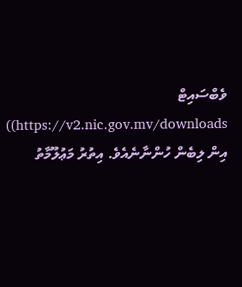ވެބްސައިޓް https://v2.nic.gov.mv/downloads)) އިން ލިބެން ހުންނާނެއެވެ. އިތުރު މަޢުލޫމާތު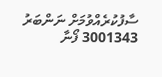ސާފުކުރެއްވުމަށް ނަންބަރު 3001343 ފޯނާ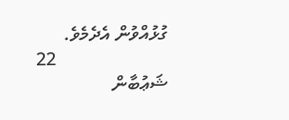ގުޅުއްވުން އެދެމެވެ.
                        22 ޝަޢުބާން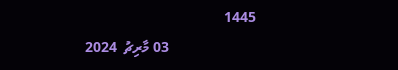1445
                        03 މާރިޗު  2024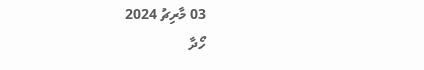03 މާރިޗު 2024
ހޯދާ